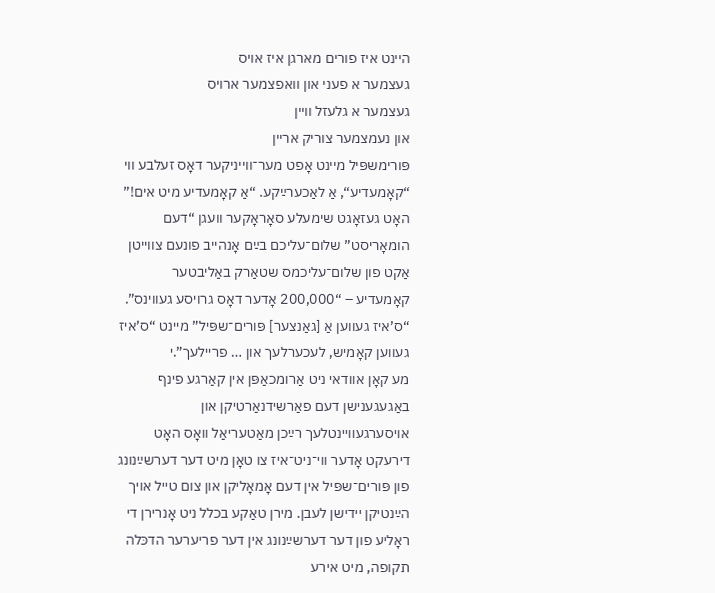היינט איז פורים מארגן איז אויס
געצמער א פעני און וואפצמער ארויס
געצמער א גלעזל וויין
און נעמצמער צוריק אריין
פּורימשפּיל מיינט אָפט מער־ווייניקער דאָס זעלבע ווי “קאָמעדיע“, אַ לאַכערײַקע. “אַ קאָמעדיע מיט אים!” האָט געזאָגט שימעלע סאָראָקער וועגן “דעם הומאָריסט” שלום־עליכם בײַם אָנהייב פונעם צווייטן אַקט פון שלום־עליכמס שטאַרק באַליבטער קאָמעדיע – “200,000 אָדער דאָס גרויסע געווינס”. “ס’איז געווען אַ [גאַנצער] פּורים־שפּיל” מיינט “ס’איז געווען קאָמיש, לעכערלעך און … פריילעך”.י
מע קאָן אוודאי ניט אַרומכאַפּן אין קאַרגע פינף באַגעגענישן דעם פאַרשידנאַרטיקן און אויסערגעוויינטלעך רײַכן מאַטעריאַל וואָס האָט דירעקט אָדער ווי־ניט־איז צו טאָן מיט דער דערשײַנונג פון פּורים־שפּיל אין דעם אָמאָליקן און צום טייל אויך הײַנטיקן יידישן לעבן. מירן טאַקע בכלל ניט אָנרירן די ראָליע פון דער דערשײַנונג אין דער פריערער הדכּלה תקופה, מיט אירע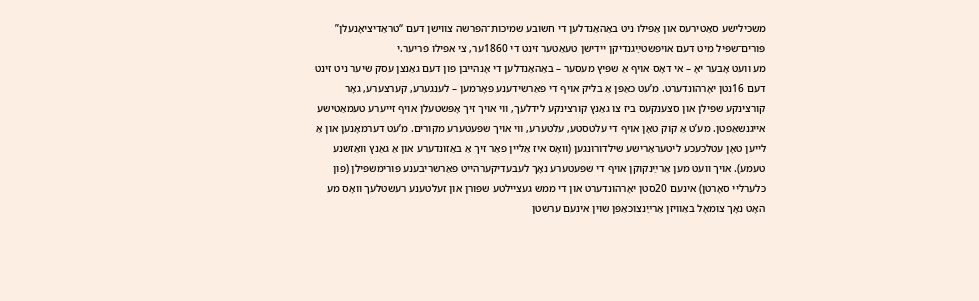משכּילישע סאַטירעס און אַפילו ניט באַהאַנדלען די חשובע שמיכות־הפּרשה צווישן דעם “טראַדיציאָנעלן” פּורים־שפּיל מיט דעם אויפשטײַגנדיקן יידישן טעאַטער זינט די 1860ער, צי אפילו פריער.י
מע וועט אָבער יאָ – אי דאָס אויף אַ שפּיץ מעסער – באַהאַנדלען די אָנהייבן פון דעם גאַנצן עסק שיער ניט זינט דעם 16נטן יאָרהונדערט. מ’עט כאַפּן אַ בליק אויף די פאַרשידענע פאָרמען – לענגערע, קערצערע, גאָר קורצינקע שפּילן און סצענקעס ביז צו גאַנץ קורצינקע לידלעך, ווי אויך זיך אָפּשטעלן אויף זייערע טעמאַטישע אייגנשאַפטן. מע’ט אַ קוק טאָן אויף די עלטסטע, עלטערע, ווי אויך שפּעטערע מקורים. מ’עט דערמאָנען און אַ לייען טאָן עטלכעכע ליטעראַרישע שילדורונגען (וואָס איז אַליין פאַר זיך אַ באַזונדערע און אַ גאַנץ וואַזשנע טעמע). אויך וועט מען אַרײַנקוקן אויף די שפּעטערע נאָך לעבעדיקערהייט פאַרשריבענע פּורימשפּילן (פון כּלערליי סאָרטן) אינעם 20סטן יאָרהונדערט און די ממש געציילטע שפּורן און זעלטענע רעשטלעך וואָס מע האָט נאָך צומאָל באַוויזן אַרײַנצוכאַפּן שוין אינעם ערשטן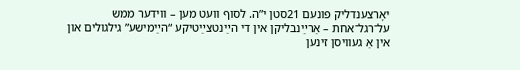יאָרצענדליק פונעם 21סטן י”ה. לסוף וועט מען – ווידער ממש על־רגל־אחת – אַרײַנבליקן אין די הײַנטצײַטיקע “הײַמישע” גילגולים און אין אַ געוויסן זינען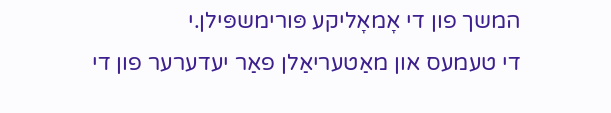המשך פון די אָמאָליקע פּורימשפּילן.י
די טעמעס און מאַטעריאַלן פאַר יעדערער פון די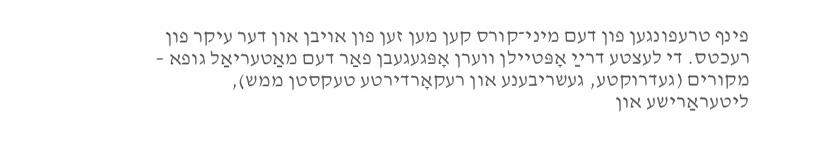פינף טרעפונגען פון דעם מיני־קורס קען מען זען פון אויבן און דער עיקר פון רעכטס. די לעצטע דרײַ אָפּטיילן ווערן אָפּגעגעבן פאַר דעם מאַטעריאַל גופא – מקורים (געדרוקטע, געשריבענע און רעקאָרדירטע טעקסטן ממש), ליטעראַרישע און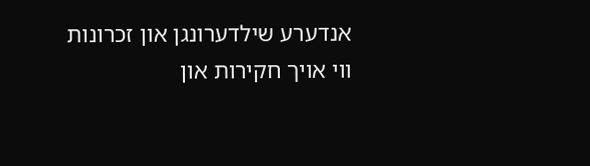אנדערע שילדערונגן און זכרונות ווי אויך חקירות און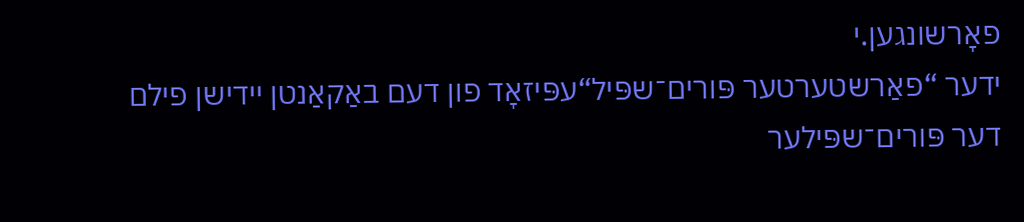פאָרשונגען.י
ידער “פאַרשטערטער פּורים־שפּיל“עפּיזאָד פון דעם באַקאַנטן יידישן פילם דער פּורים־שפּילער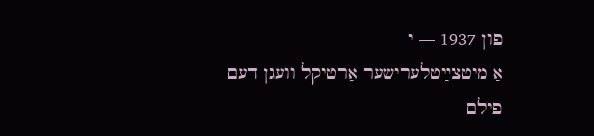פון 1937 — י
אַ מיטצײַטלערישער אַרטיקל וועגן דעם פילם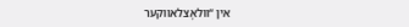אין “וולאָצלאווקער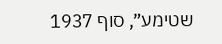שטימע”, סוף 1937